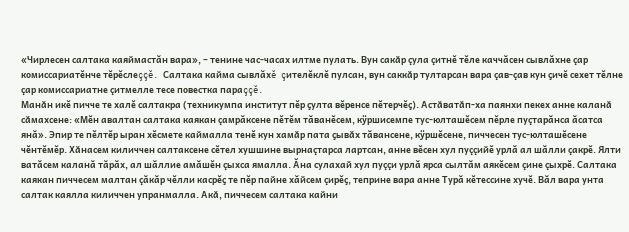«Чирлесен салтака каяймастăн вара», – тенине час-часах илтме пулать. Вун сакӑр çула çитнĕ тĕле каччăсен сывлăхне çар комиссариатĕнче тĕрĕслеççĕ. Салтака кайма сывлăхĕ çителĕклĕ пулсан, вун саккӑр тултарсан вара çав-çав кун ҫичĕ сехет тĕлне çар комиссариатне çитмелле тесе повестка параççĕ.
Манӑн икĕ пичче те халĕ салтакра (техникумпа институт пĕр ҫулта вĕренсе пĕтерчĕҫ). Астӑватӑп-ха паянхи пекех анне каланӑ сӑмахсене: «Мĕн авалтан салтака каякан çамрăксене пĕтĕм тăванĕсем, кÿршисемпе тус-юлташĕсем пĕрле пуçтарăнса ăсатса янă». Эпир те пĕлтĕр ыран хĕсмете каймалла тенĕ кун хамӑр пата ҫывӑх тăвансене, кÿршĕсене, пиччесен тус-юлташĕсене чĕнтĕмĕр. Хӑнасем киличчен салтаксене сĕтел хушшине вырнаçтарса лартсан, анне вĕсен хул пуççийĕ урлă ал шăлли çакрĕ. Ялти ватăсем каланă тăрăх, ал шăллие амăшĕн çыхса ямалла. Ăна сулахай хул пуççи урлă ярса сылтăм аякĕсем çине çыхрĕ. Салтака каякан пиччесем малтан çăкăр чĕлли касрĕҫ те пĕр пайне хăйсем çирĕҫ, теприне вара анне Турă кĕтессине хучĕ. Вăл вара унта салтак каялла киличчен упранмалла. Акӑ, пиччесем салтака кайни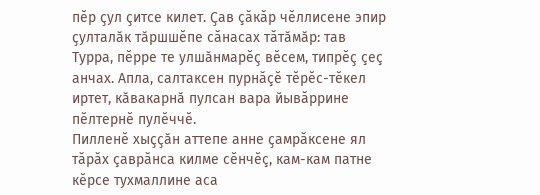пĕр ҫул ҫитсе килет. Ҫав çăкăр чĕллисене эпир ҫулталӑк тӑршшĕпе сăнасах тăтӑмӑр: тав Турра, пĕрре те улшӑнмарĕҫ вĕсем, типрĕҫ çеç анчах. Апла, салтаксен пурнăçĕ тĕрĕс-тĕкел иртет, кӑвакарнӑ пулсан вара йывăррине пĕлтернĕ пулĕччĕ.
Пилленĕ хыҫҫӑн аттепе анне ҫамрăксене ял тăрăх çаврăнса килме сĕнчĕç, кам-кам патне кĕрсе тухмаллине аса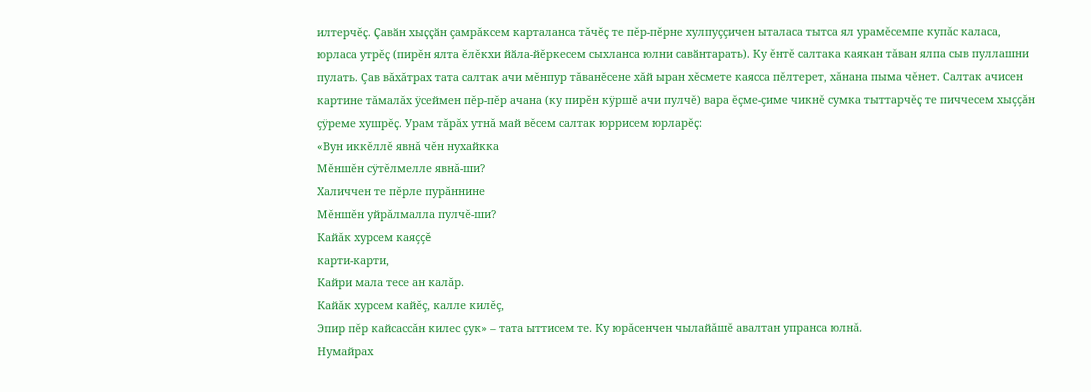илтерчĕҫ. Ҫавӑн хыҫҫӑн çамрăксем карталанса тăчĕҫ те пĕр-пĕрне хулпуççичен ыталаса тытса ял урамĕсемпе купăс каласа, юрласа утрĕҫ (пирĕн ялта ĕлĕкхи йӑла-йĕркесем сыхланса юлни савӑнтарать). Ку ĕнтĕ салтака каякан тăван ялпа сыв пуллашни пулать. Çав вăхăтрах тата салтак ачи мĕнпур тăванĕсене хăй ыран хĕсмете каясса пĕлтерет, хăнана пыма чĕнет. Салтак ачисен картине тăмалăх ÿсеймен пĕр-пĕр ачана (ку пирĕн кÿршĕ ачи пулчĕ) вара ĕçме-çиме чикнĕ сумка тыттарчĕҫ те пиччесем хыççăн çÿреме хушрĕҫ. Урам тăрăх утнă май вĕсем салтак юррисем юрларĕҫ:
«Вун иккĕллĕ явнă чĕн нухайкка
Мĕншĕн сÿтĕлмелле явнă-ши?
Халиччен те пĕрле пурăннине
Мĕншĕн уйрăлмалла пулчĕ-ши?
Кайăк хурсем каяççĕ
карти-карти,
Кайри мала тесе ан калăр.
Кайăк хурсем кайĕç, калле килĕç,
Эпир пĕр кайсассăн килес çук» – тата ыттисем те. Ку юрăсенчен чылайăшĕ авалтан упранса юлнă.
Нумайрах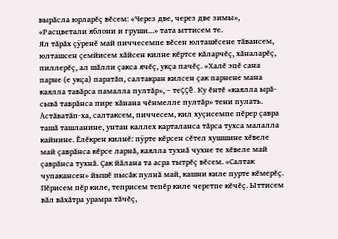вырăсла юрларĕҫ вĕсем: «Через две, через две зимы», «Расцветали яблони и груши...» тата ыттисем те.
Ял тăрăх çÿренĕ май пиччесемпе вĕсен юлташĕсене тăвансем, юлташсен çемйисем хăйсен килне кĕртсе кăларчĕҫ, хăналарĕç, пиллерĕҫ, ал шăлли çакса ячĕҫ, укçа пачĕç. «Халĕ эпĕ сана парне (е укçа) паратăп, салтакран килсен çак парнене мана каялла тавăрса памалла пултăр», – теççĕ. Ку ĕнтĕ «каялла ырă-сывă таврăнса пире хăнана чĕнмелле пултăр» тени пулать. Астӑватӑп-ха, салтаксем, пиччесем, кил хуçисемпе пĕрер çавра ташă ташланине, унтан каллех карталанса тăрса тухса малалла кайнине. Ӗлĕкрен килнĕ: пÿрте кĕрсен сĕтел хушшине хĕвеле май çаврăнса кĕрсе ларнă, каялла тухнă чухне те хĕвеле май çаврăнса тухнӑ. Ҫак йӑлана та асра тытрĕҫ вĕсем. «Салтак чупакансен» йышĕ пысăк пулнӑ май, кашни киле пурте кĕмерĕҫ. Пĕрисем пĕр киле, теприсем тепĕр киле черетпе кĕчĕҫ. Ыттисем вăл вăхăтра урамра тăчĕҫ,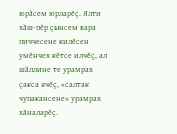юрӑсем юрларĕҫ. Ялти хăш-пĕр çынсем вара пиччесене килĕсен умĕнчех кĕтсе илчĕҫ, ал шăллине те урамрах çакса ячĕҫ, «салтак чупакансене» урамрах хăналарĕҫ.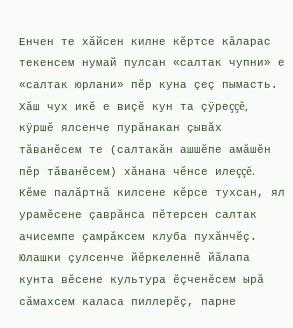Енчен те хăйсен килне кĕртсе кăларас текенсем нумай пулсан «салтак чупни» е «салтак юрлани» пĕр куна çеç пымасть. Хăш чух икĕ е виçĕ кун та çÿреççĕ, кÿршĕ ялсенче пурăнакан çывăх тăванĕсем те (салтакăн ашшĕпе амăшĕн пĕр тăванĕсем) хӑнана чĕнсе илеççĕ. Кĕме палăртнă килсене кĕрсе тухсан, ял урамĕсене çаврăнса пĕтерсен салтак ачисемпе ҫамрӑксем клуба пухăнчĕҫ. Юлашки çулсенче йĕркеленнĕ йăлапа кунта вĕсене культура ĕçченĕсем ырă сăмахсем каласа пиллерĕҫ, парне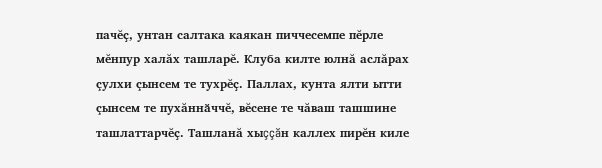пачĕҫ, унтан салтака каякан пиччесемпе пĕрле мĕнпур халăх ташларĕ. Клуба килте юлнă аслăрах çулхи çынсем те тухрĕҫ. Паллах, кунта ялти ытти çынсем те пухăннӑччĕ, вĕсене те чăваш ташшине ташлаттарчĕҫ. Ташланă хыççăн каллех пирĕн киле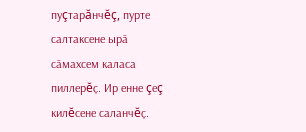пуçтарăнчĕç, пурте салтаксене ырӑ сӑмахсем каласа пиллерĕҫ. Ир енне çеç килĕсене саланчĕҫ.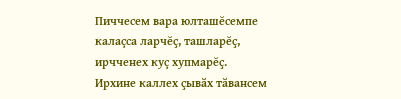Пиччесем вара юлташĕсемпе калаçса ларчĕҫ, ташларĕҫ, ирчченех куç хупмарĕҫ.
Ирхине каллех ҫывӑх тӑвансем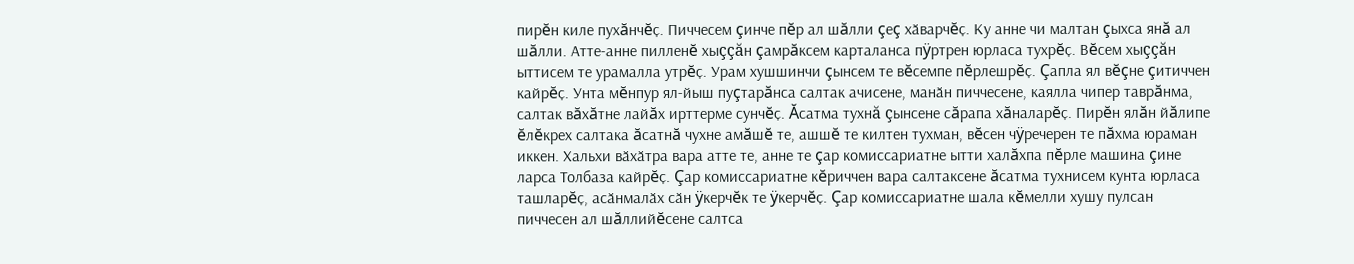пирĕн киле пухăнчĕҫ. Пиччесем çинче пĕр ал шăлли çеç хӑварчĕҫ. Ку анне чи малтан çыхса янă ал шăлли. Атте-анне пилленĕ хыççăн çамрăксем карталанса пÿртрен юрласа тухрĕҫ. Вĕсем хыççăн ыттисем те урамалла утрĕҫ. Урам хушшинчи çынсем те вĕсемпе пĕрлешрĕҫ. Çапла ял вĕçне çитиччен кайрĕҫ. Унта мĕнпур ял-йыш пуçтарăнса салтак ачисене, манӑн пиччесене, каялла чипер таврăнма, салтак вăхăтне лайăх ирттерме сунчĕҫ. Ăсатма тухнă çынсене сăрапа хăналарĕҫ. Пирĕн ялăн йăлипе ĕлĕкрех салтака ăсатнă чухне амăшĕ те, ашшĕ те килтен тухман, вĕсен чÿречерен те пăхма юраман иккен. Хальхи вӑхӑтра вара атте те, анне те çар комиссариатне ытти халăхпа пĕрле машина çине ларса Толбаза кайрĕҫ. Çар комиссариатне кĕриччен вара салтаксене ăсатма тухнисем кунта юрласа ташларĕҫ, асӑнмалӑх сӑн ÿкерчĕк те ÿкерчĕҫ. Çар комиссариатне шала кĕмелли хушу пулсан пиччесен ал шăллийĕсене салтса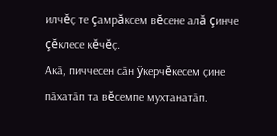илчĕҫ те çамрăксем вĕсене алă çинче çĕклесе кĕчĕҫ.
Акӑ, пиччесен сӑн ÿкерчĕкесем ҫине пӑхатӑп та вĕсемпе мухтанатӑп.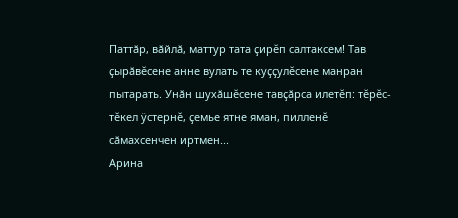Паттӑр, вӑйлӑ, маттур тата ҫирĕп салтаксем! Тав ҫырӑвĕсене анне вулать те куҫҫулĕсене манран пытарать. Унӑн шухӑшĕсене тавҫӑрса илетĕп: тĕрĕс-тĕкел ÿстернĕ, ҫемье ятне яман, пилленĕ сӑмахсенчен иртмен...
Арина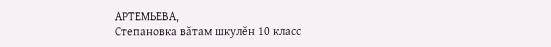АРТЕМЬЕВА,
Степановка вăтам шкулĕн 10 класс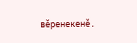вĕренекенĕ.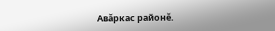Авăркас районĕ.